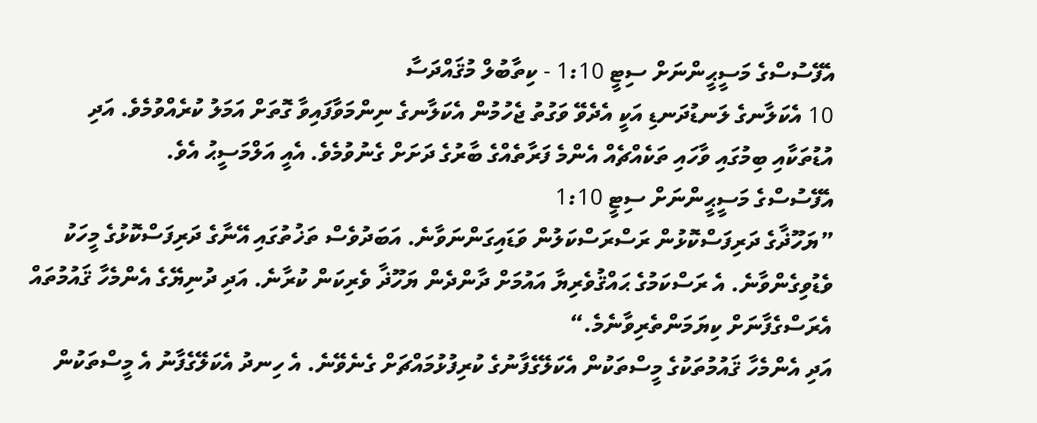އެފޭސުސްގެ މަސީޙީންނަށް ސިޓީ 1:10 - ކިތާބުލް މުޤައްދަސާ
10 އެކަލާނގެ ލަނޑުދަނޑި އަކީ އެދެވޭ ވަގުތު ޖެހުމުން އެކަލާނގެ ނިންމަވާފައިވާ ގޮތަށް އަމަލު ކުރެއްވުމެވެ. އަދި އުޑުތަކާއި ބިމުގައި ވާހައި ތަކެއްޗެއް އެންމެ ފަރާތެއްގެ ބާރުގެ ދަށަށް ގެނުވުމެވެ. އެއީ އަލްމަސީޙު އެވެ.
އެފޭސުސްގެ މަސީޙީންނަށް ސިޓީ 1:10
”ޔަހޫޛާގެ ދަރިފަސްކޮޅުން ރަސްރަސްކަލުން ވަޑައިގަންނަވާނެ. އަބަދުވެސް ތަޚުތުގައި އޭނާގެ ދަރިފަސްކޮޅުގެ މީހަކު ވެޑުވިގެންވާނެ. އެ ރަސްކަމުގެ ޙައްޤުވެރިޔާ އައުމަށް ދާންދެން ޔަހޫޛާ ވެރިކަން ކުރާނެ. އަދި ދުނިޔޭގެ އެންމެހާ ޤައުމުތައް އެރަސްގެފާނަށް ކިޔަމަންތެރިވާނެމެ.“
އަދި އެންމެހާ ޤައުމުތަކުގެ މީސްތަކުން އެކަލޭގެފާނުގެ ކުރިފުޅުމައްޗަށް ގެނެވޭނެ. އެ ހިނދު އެކަލޭގެފާނު އެ މީސްތަކުން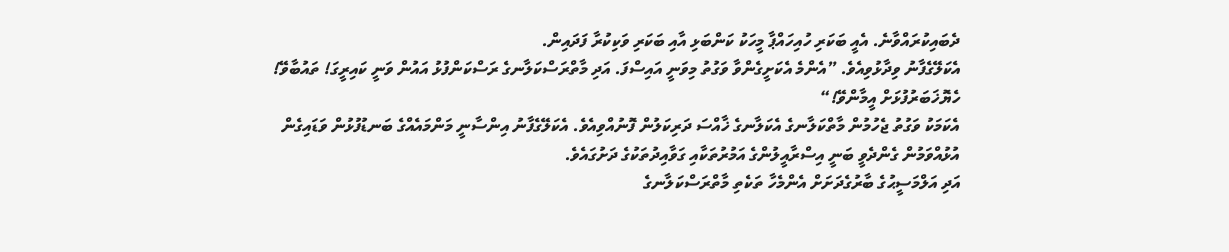ދެބައިކުރައްވާނެ. އެއީ ބަކަރި ހުއިހައްޕާ މީހަކު ކަންބަޅި އާއި ބަކަރި ވަކިކުރާ ފަދައިން.
އެކަލޭގެފާނު ވިދާޅުވިއެވެ. ”އެންމެ އެކަށީގެންވާ ވަގުތު މިވަނީ އައިސްފަ. އަދި މާތްރަސްކަލާނގެ ރަސްކަންފުޅު އައުން ވަނީ ކައިރީގަ! ތައުބާވޭ! ހެޔޮޚަބަރުފުޅަށް އީމާންވޭ!“
އެކަމަކު ވަގުތު ޖެހުމުން މާތްކަލާނގެ އެކަލާނގެ ޚާއްސަ ދަރިކަލުން ފޮނުއްވިއެވެ. އެކަލޭގެފާނު އިންސާނީ މަންމައެއްގެ ބަނޑުފުޅުން ވަޑައިގެން އުޅުއްވަމުން ގެންދެވީ ބަނީ އިސްރާއީލުންގެ އަމުރުތަކާއި ގަވާއިދުތަކުގެ ދަށުގައެވެ.
އަދި އަލްމަސީޙުގެ ބާރުގެދަށަށް އެންމެހާ ތަކެތި މާތްރަސްކަލާނގެ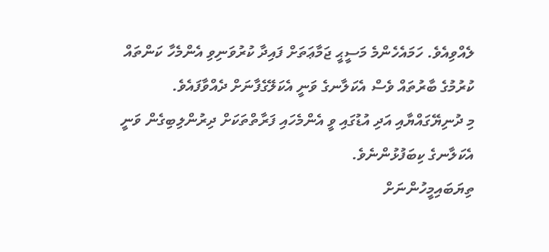ލެއްވިއެވެ. ހަމައެހެންމެ މަސީޙީ ޖަމާޢަތަށް ފައިދާ ކުރުވަނިވި އެންމެހާ ކަންތައް ކުރުމުގެ ބާރުތައް ވެސް އެކަލާނގެ ވަނީ އެކަލޭގެފާނަށް ދެއްވާފައެވެ.
މި ދުނިޔޭގައްޔާއި އަދި އުޑުގައި ވީ އެންމެހައި ފަރާތްތަކަށް ދިރުންލިބިގެން ވަނީ އެކަލާނގެ ކިބަފުޅުންނެވެ.
ތިޔަބައިމީހުންނަށް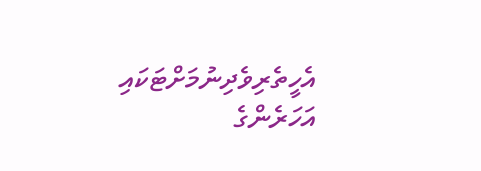އެހީތެރިވެދިނުމަށްޓަކައި އަހަރެންގެ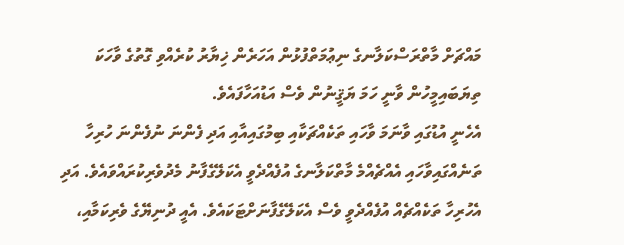މައްޗަށް މާތްރަސްކަލާނގެ ނިޢުމަތްފުޅުން އަހަރެން ޚިޔާރު ކުރެއްވި ގޮތުގެ ވާހަކަ ތިޔަބައިމީހުން ވާނީ ހަމަ ޔަޤީނުން ވެސް އަޑުއަހާފައެވެ.
އެހެނީ އުޑުގައި ވާނަމަ ވާހައި ތަކެއްޗަކާއި ބިމުގައިއާއި އަދި ފެންނަ ނުފެންނަ ހުރިހާ ތަނެއްގައިވާހައި އެއްޗެއްމެ މާތްކަލާނގެ އުފެއްދެވީ އެކަލޭގެފާނު މެދުވެރިކުރައްވައެވެ. އަދި އެހުރިހާ ތަކެއްޗެއް އުފެއްދެވީ ވެސް އެކަލޭގެފާނަށްޓަކައެވެ. އެއީ ދުނިޔޭގެ ވެރިކަމާއި،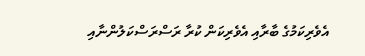އެވެރިކަމުގެ ބާރާއި އެވެރިކަން ކުރާ ރަސްރަސްކަލުންނާއި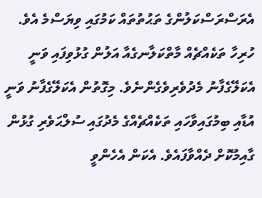އެރަސްރަސްކަލުންގެ ތަޙުތުތައް ކަމުގައި ވިޔަސްމެ އެވެ.
ހުރިހާ ތަކެއްޗެއް މާތްކަލާނގެއާ އަލުން ގުޅުވިފައި ވަނީ އެކަލޭގެފާނު މެދުވެރިވެގެންނެވެ. މިގޮތުން އެކަލޭގެފާނު ވަނީ އުޑާއި ބިމުގައިވާހައި ތަކެއްޗެއްގެ މެދުގައި ސުލްޙަވެރި ގުޅުން ގާއިމުކޮށް ދެއްވާފައެވެ. އެކަން އެހެންވީ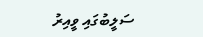ސަލީބުގައި ވީއިރު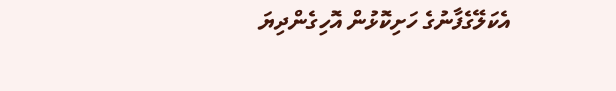އެކަލޭގެފާނުގެ ހަށިކޮޅުން އޮހިގެންދިޔަ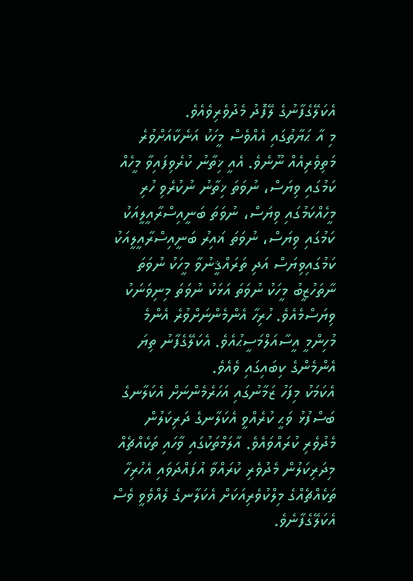އެކަލޭގެފާނުގެ ލޭފޮދު މެދުވެރިވެއެވެ.
މި އާ ޙަޔާތުގައި އެއްވެސް މީހަކު އަނެކާއަށްވުރެ މަތިވެރިއެއް ނޫނެވެ. އެއީ ޚިތާނު ކުރެވިފައިވާ މީހެއް ކަމުގައި ވިޔަސް، ނުވަތަ ޚިތާނު ނުކުރެވި ހުރި މީހެއްކަމުގައި ވިޔަސް، ނުވަތަ ބަނީއިސްރާއީލީއަކު ކަމުގައި ވިޔަސް، ނުވަތަ ޣައިރު ބަނީއިސްރާއީލީއަކު ކަމުގައިވިޔަސް އަދި ތަރައްޤީނުވާ މީހަކު ނުވަތަ ނާތަހުޒީބު މީހަކު ނުވަތަ އަޅަކު ނުވަތަ މިނިވަނަކު ވިޔަސްމެއެވެ. ހުރިހާ އެންމެންނަށްވުރެ އެންމެ މުހިންމީ އީސާއަލްމަސީޙުއެވެ. އެކަލޭގެފާނު ތިޔަ އެންމެންގެ ކިބައިގައި ވެއެވެ.
އެކަމަކު މިފަހު ޒަމާނުގައި އަހަރެމެންނަށް އެކަލާނގެ ބަސްފުޅު ވަޙީ ކުރެއްވީ އެކަލާނގެ ދަރިކަލުން މެދުވެރި ކުރައްވައެވެ. އާލަމްތަކުގައި ވާހައި ތަކެއްޗެއް މިދަރިކަލުން މެދުވެރި ކުރައްވާ އުފައްދަވައި އެހުރިހާ ތަކެއްޗެއްގެ މިލްކުވެރިއަކަށް އެކަލާނގެ ލެއްވެވީ ވެސް އެކަލޭގެފާނެވެ.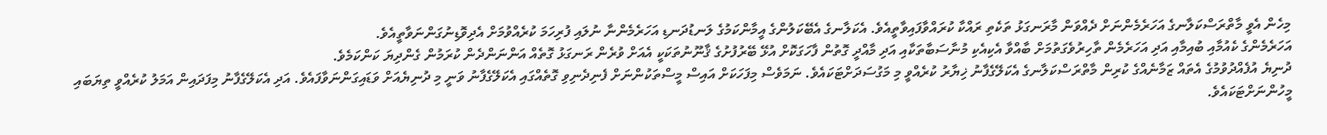މިހެން އެވީ މާތްރަސްކަލާނގެ އަހަރެމެންނަށް ދެއްވަން މާރަނގަޅު ތަކެތި ރައްކާ ކުރައްވާފައިވާތީއެވެ. އެކަލާނގެ އެބޭކަލުންގެ އީމާންކަމުގެ ލަނޑުދަނޑި އަހަރެމެންނާ ނުލައި ފުރިހަމަ ކުރެއްވުމަށް އެދިވޮޑިނުގަންނަވާތީއެވެ.
އަހަރެމެންގެ ކެއުމާއި ބުއިމާއި އަދި އަހަރެމެން ތާހިރުވެގަތުމަށް ބާއްވާ އެކިއެކި މުނާސަބާތަކާއި އަދި މާއްދީ ގޮތުން ފާހަގަކޮށް އުޅޭ ބޭރުފުށުގެ ޤާނޫނުތަކަކީ އެއަށް ވުރެން ރަނގަޅު ގޮތެއް އަންނަންދެން ކުރަމުން ގެންދިޔަ ކަންކަމެވެ.
ދުނިޔެ އުފެއްދުވުމުގެ އެތައް ޒަމާނެއްގެ ކުރިން މާތްރަސްކަލާނގެ އެކަލޭގެފާނު ޚިޔާރު ކުރެއްވީ މި މަގުސަދަށްޓަކައެވެ. ނަމަވެސް މިފަހަކަށް އައިސް މީސްތަކުންނަށް ފެނިދެނިވި ގޮތެއްގައި އެކަލޭގެފާނު ވަނީ މި ދުނިޔެއަށް ވަޑައިގަންނަވާފައެވެ. އަދި އެކަލޭގެފާނު މިފަދައިން އަމަލު ކުރެއްވީ ތިޔަބައި މީހުންނަށްޓަކައެވެ.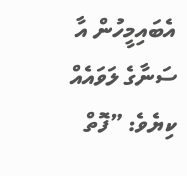އެބައިމީހުން އާ ސަނާގެ ލަވައެއް ކިޔެވެ: ”ފޮތް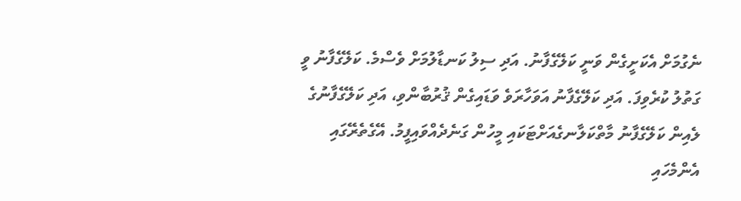ނެގުމަށް އެކަށީގެން ވަނީ ކަލޭގެފާނު. އަދި ސިލު ކަނޑާލުމަށް ވެސްމެ. ކަލޭގެފާނު ވީ ގަތުލު ކުރެވިފަ. އަދި ކަލޭގެފާނު އަވަހާރަވެ ވަޑައިގެން ޤުރުބާންވި، އަދި ކަލޭގެފާނުގެ ލެއިން ކަލޭގެފާނު މާތްކަލާނގެއަށްޓަކައި މީހުން ގަނެދެއްވައިފީމު. އޭގެތެރޭގައި އެންމެހައި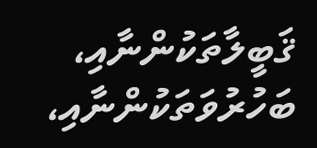ޤަބީލާތަކުންނާއި، ބަހުރުވަތަކުންނާއި،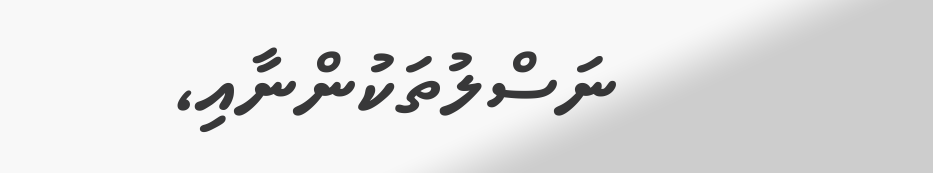ނަސްލުތަކުންނާއި،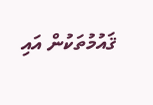ޤައުމުތަކުން އައި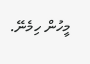މީހުން ހިމެނޭ.